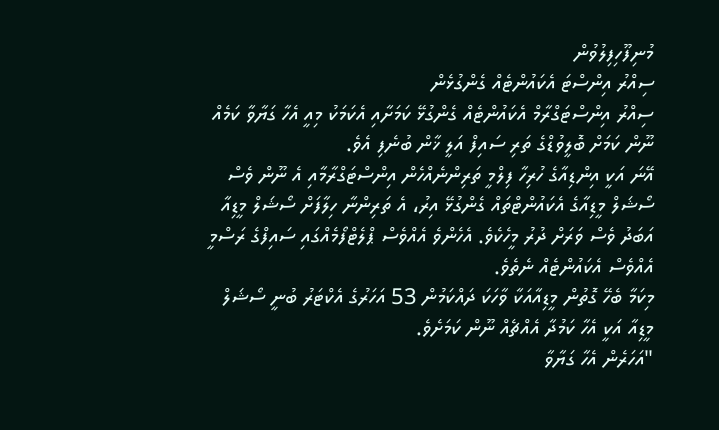މުނިފޫހިފިލުވުން
ސިއްރު އިންސްޓަ އެކައުންޓެއް ގެންގުޅެން
ސިއްރު އިންސްޓަގްރާމް އެކައުންޓެއް ގެންގުޅޭ ކަމަށާއި އެކަމަކު މިއީ އެހާ ގަޔާވާ ކަމެއް ނޫން ކަމަށް ބޮލީވުޑްގެ ތަރި ސައިފް އަލީ ޚާން ބުނެފި އެވެ.
އޭނަ އަކީ އިންޑިއާގެ ހުރިހާ ފިލްމީ ތަރިންނެއްހެން އިންސްޓަގްރާމާއި އެ ނޫން ވެސް ސޯޝަލް މީޑިއާގެ އެކައުންޓްތައް ގެންގުޅޭ އިރު، އެ ތަރިންނާ ހިލާފަށް ސޯޝަލް މީޑިއާ އަބަދު ވެސް ވަރަށް ދުރު މީހެކެވެ. އެހެންވެ އެއްވެސް ޕްލެޓްފޯމެއްގައި ސައިފްގެ ރަސްމީ އެއްވެސް އެކައުންޓެއް ނެތެވެ.
މިކަމާ ބެހޭ ގޮތުން މީޑިއާއަކާ ވާހަކަ ދައްކަމުން 53 އަހަރުގެ އެކްޓަރު ބުނީ ސޯޝަލް މީޑިއާ އަކީ އެހާ ކަމުދާ އެއްޗެއް ނޫން ކަމަށެވެ.
"އަހަރެން އެހާ ގަޔާވާ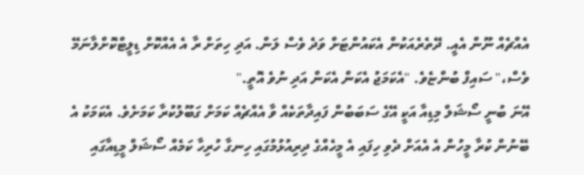އެއްޗެއް ނޫން އެއީ. ދޭތެރެއަކުން އެކައުންޓަށް ވަދެ ވެސް ލަން. އަދި ހިތަށް ރާ އެ އެއްކޮށް ޑިލީޓްކޮށްލާނަމޭ ވެސް،" ސައިފް ބުންޏެވެ. "އެކަމަޖު އެކަން އެކަން އަދި ނުވެ އޮތީ."
އޭނަ ބުނީ ސޯޝަލް މިޑިއާ އަކީ އޭގެ ސަބަބުން ފައިދާތަކެއް ވާ އެއްޗެއް ކަމަށް ގަބޫލުކުރާ ކަމަށެވެ. އެކަމަކު އެ ބޭނުން ކުރާ މީހުން އެ އެއަށް ދެވި ހިފައި އެ މީހެއްގެ ދިރިއުޅުމުގައި ހިނގާ ހުރިހާ ކަމެއް ސޯޝަލް މީޑިއާގައި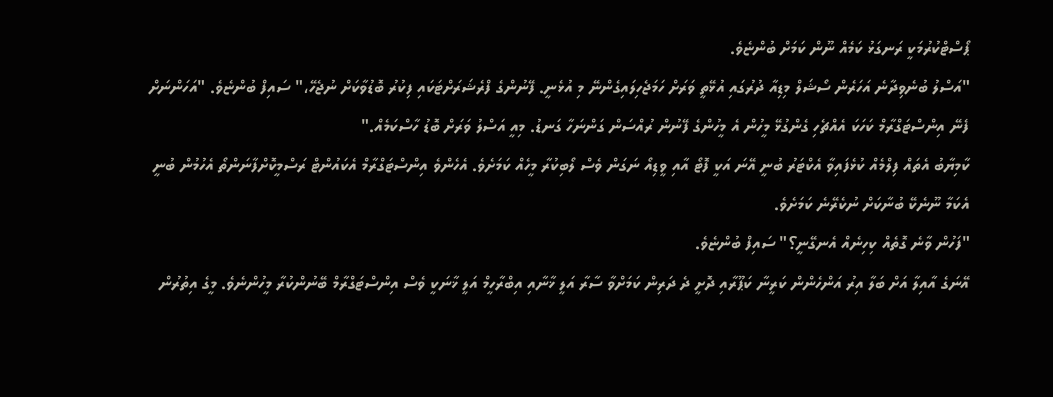ޕޯސްޓްކުރުމަކީ ރަނގަޅު ކަމެއް ނޫން ކަމަށް ބުންޏެވެ.
"އަސްލު ބުނެވިދާނެ އަހަރެން ސޯޝަލް މިޑިއާ ދުރުގައި އުޅޭތީ ވަރަށް ހަމަޖެހިލައިގެންނޭ މި އުޅެނީ. ފޭނުންގެ ފްރެޝަރަށްޓަކައި ފިކުރު ބޮޑުވާކަށް ނުޖެހޭ،" ސައިފް ބުންޏެވެ. "އަހަންނަށް ފެނޭ އިންސްޓަގްރާމް ކަހަކަ އެއްޗެހި ގެންގުޅޭ މީހުން އެ މީހުންގެ ފޭނުން ރުއްސަން ގަންނަހާ ގަނޑު. މިއީ އަސްލު ވަރަށް ބޮޑު ހާސްކަމެއް."
ކާމިޔާބު އެތައް ފިލްމެއް ކުޅެފައިވާ އެކްޓަރު ބުނީ އޭނަ އަކީ ފޮޓޯ އާއި ވީޑިއޯ ނަގަން ވެސް ލޯބިކުރާ މީހެއް ކަމަށެވެ. އެހެންވެ އިންސްޓަގްރާމް އެކައުންޓް ރަސްމީކޮށްފާނަންތޯ އެހުމުން ބުނީ އެކަމާ ނޫނެކޭ ބުނާކަށް ނުކެރޭނެ ކަމަށެވެ.
"ފަހުން ވާނެ ގޮތެއް ކިހިނެއް އެނގޭނީ؟" ސައިފް ބުންޏެވެ.
އޭނަގެ އާއިލާ އަށް ބަލާ އިރު އަންހެންން ކަރީނާ ކަޕޫރާއި ދޮށީ ދެ ދަރިން ކަމަށްވާ ސާރާ އަލީ ޚާނާއި އިބްރާހީމް އަލީ ޚާނަކީ ވެސް އިންސްޓަގްރާމް ބޭނުންކުރާ މީހުންނެވެ. މީގެ އިތުރުން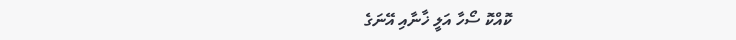ކޮއްކޮ ސޯހާ އަލީ ޚާނާއި އޭނަގެ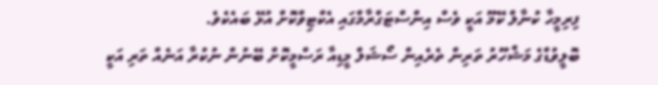ފިރިމީހާ ކުނާލް ކޭމޫ އަކީ ވެސް އިންސްޓަގްރާމްގައި އެކްޓިވްކޮށް އުޅޭ ބައެކެވެ.
ބޮލީވުޑްގެ މަޝްހޫރު ތަރިން ތެރެއިން ސޯޝަލް މީޑިއާ ރަސްމީކޮށް ބޭނުން ނުކުރާ އަނެއް ތަރި އަކީ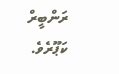ރަންބީރް ކަޕޫރެވެ.